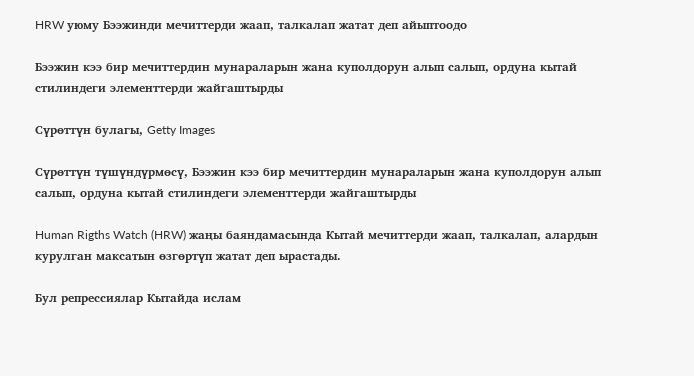HRW уюму Бээжинди мечиттерди жаап, талкалап жатат деп айыптоодо

Бээжин кээ бир мечиттердин мунараларын жана куполдорун алып салып, ордуна кытай стилиндеги элементтерди жайгаштырды

Сүрөттүн булагы, Getty Images

Сүрөттүн түшүндүрмөсү, Бээжин кээ бир мечиттердин мунараларын жана куполдорун алып салып, ордуна кытай стилиндеги элементтерди жайгаштырды

Human Rigths Watch (HRW) жаңы баяндамасында Кытай мечиттерди жаап, талкалап, алардын курулган максатын өзгөртүп жатат деп ырастады.

Бул репрессиялар Кытайда ислам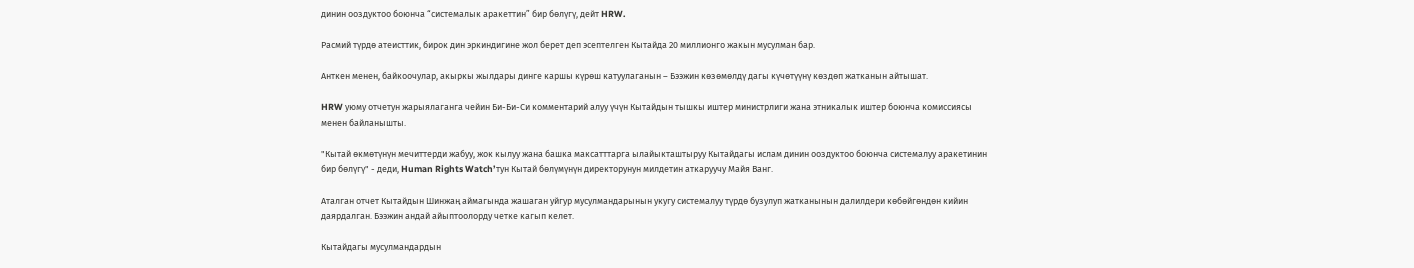динин ооздуктоо боюнча “системалык аракеттин” бир бөлүгү, дейт HRW.

Расмий түрдө атеисттик, бирок дин эркиндигине жол берет деп эсептелген Кытайда 20 миллионго жакын мусулман бар.

Анткен менен, байкоочулар, акыркы жылдары динге каршы күрөш катуулаганын – Бээжин көзөмөлдү дагы күчөтүүнү көздөп жатканын айтышат.

HRW уюму отчетун жарыялаганга чейин Би-Би-Си комментарий алуу үчүн Кытайдын тышкы иштер министрлиги жана этникалык иштер боюнча комиссиясы менен байланышты.

"Кытай өкмөтүнүн мечиттерди жабуу, жок кылуу жана башка максатттарга ылайыкташтыруу Кытайдагы ислам динин ооздуктоо боюнча системалуу аракетинин бир бөлүгү" - деди, Human Rights Watch’тун Кытай бөлүмүнүн директорунун милдетин аткаруучу Майя Ванг.

Аталган отчет Кытайдын Шинжаң аймагында жашаган уйгур мусулмандарынын укугу системалуу түрдө бузулуп жатканынын далилдери көбөйгөндөн кийин даярдалган. Бээжин андай айыптоолорду четке кагып келет.

Кытайдагы мусулмандардын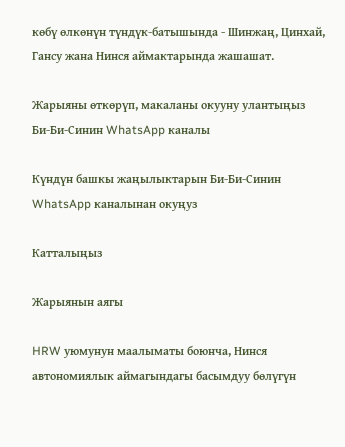көбү өлкөнүн түндүк-батышында - Шинжаң, Цинхай, Гансу жана Нинся аймактарында жашашат.

Жарыяны өткөрүп, макаланы окууну улантыңыз
Би-Би-Синин WhatsApp каналы

Күндүн башкы жаңылыктарын Би-Би-Синин WhatsApp каналынан окуңуз

Катталыңыз

Жарыянын аягы

HRW уюмунун маалыматы боюнча, Нинся автономиялык аймагындагы басымдуу бөлүгүн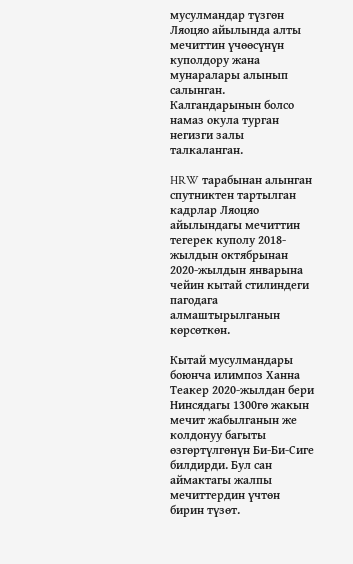мусулмандар түзгөн Ляоцяо айылында алты мечиттин үчөөсүнүн куполдору жана мунаралары алынып салынган. Калгандарынын болсо намаз окула турган негизги залы талкаланган.

HRW тарабынан алынган спутниктен тартылган кадрлар Ляоцяо айылындагы мечиттин тегерек куполу 2018-жылдын октябрынан 2020-жылдын январына чейин кытай стилиндеги пагодага алмаштырылганын көрсөткөн.

Кытай мусулмандары боюнча илимпоз Ханна Теакер 2020-жылдан бери Нинсядагы 1300гө жакын мечит жабылганын же колдонуу багыты өзгөртүлгөнүн Би-Би-Сиге билдирди. Бул сан аймактагы жалпы мечиттердин үчтөн бирин түзөт.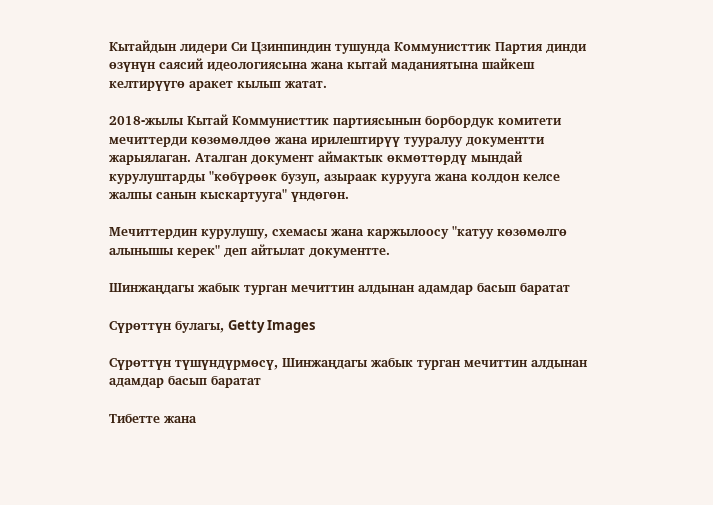Кытайдын лидери Си Цзинпиндин тушунда Коммунисттик Партия динди өзүнүн саясий идеологиясына жана кытай маданиятына шайкеш келтирүүгө аракет кылып жатат.

2018-жылы Кытай Коммунисттик партиясынын борбордук комитети мечиттерди көзөмөлдөө жана ирилештирүү тууралуу документти жарыялаган. Аталган документ аймактык өкмөттөрдү мындай курулуштарды "көбүрөөк бузуп, азыраак курууга жана колдон келсе жалпы санын кыскартууга" үндөгөн.

Мечиттердин курулушу, схемасы жана каржылоосу "катуу көзөмөлгө алынышы керек" деп айтылат документте.

Шинжаңдагы жабык турган мечиттин алдынан адамдар басып баратат

Сүрөттүн булагы, Getty Images

Сүрөттүн түшүндүрмөсү, Шинжаңдагы жабык турган мечиттин алдынан адамдар басып баратат

Тибетте жана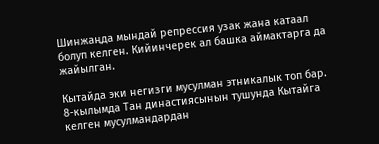Шинжаңда мындай репрессия узак жана катаал болуп келген. Кийинчерек ал башка аймактарга да жайылган.

Кытайда эки негизги мусулман этникалык топ бар. 8-кылымда Тан династиясынын тушунда Кытайга келген мусулмандардан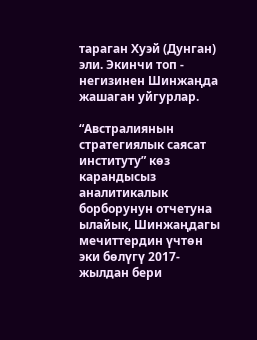тараган Хуэй (Дунган) эли. Экинчи топ - негизинен Шинжаңда жашаган уйгурлар.

“Австралиянын стратегиялык саясат институту” көз карандысыз аналитикалык борборунун отчетуна ылайык, Шинжаңдагы мечиттердин үчтөн эки бөлүгү 2017-жылдан бери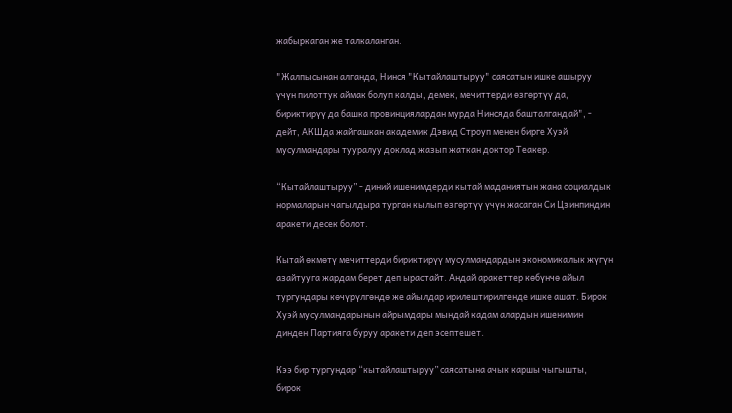жабыркаган же талкаланган.

"Жалпысынан алганда, Нинся "Кытайлаштыруу" саясатын ишке ашыруу үчүн пилоттук аймак болуп калды, демек, мечиттерди өзгөртүү да, бириктирүү да башка провинциялардан мурда Нинсяда башталгандай", - дейт, АКШда жайгашкан академик Дэвид Строуп менен бирге Хуэй мусулмандары тууралуу доклад жазып жаткан доктор Теакер.

“Кытайлаштыруу” - диний ишенимдерди кытай маданиятын жана социалдык нормаларын чагылдыра турган кылып өзгөртүү үчүн жасаган Си Цзинпиндин аракети десек болот.

Кытай өкмөтү мечиттерди бириктирүү мусулмандардын экономикалык жүгүн азайтууга жардам берет деп ырастайт. Андай аракеттер көбүнчө айыл тургундары көчүрүлгөндө же айылдар ирилештирилгенде ишке ашат. Бирок Хуэй мусулмандарынын айрымдары мындай кадам алардын ишенимин динден Партияга буруу аракети деп эсептешет.

Кээ бир тургундар “кытайлаштыруу” саясатына ачык каршы чыгышты, бирок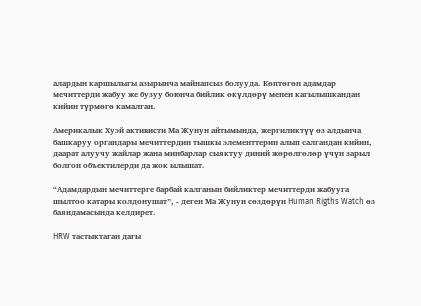алардын каршылыгы азырынча майнапсыз болууда. Көптөгөн адамдар мечиттерди жабуу же бузуу боюнча бийлик өкүлдөрү менен кагылышкандан кийин түрмөгө камалган.

Америкалык Хуэй активисти Ма Жунун айтымында, жергиликтүү өз алдынча башкаруу органдары мечиттердин тышкы элементтерин алып салгандан кийин, даарат алуучу жайлар жана минбарлар сыяктуу диний жөрөлгөлөр үчүн зарыл болгон объектилерди да жок ылышат.

“Адамдардын мечиттерге барбай калганын бийликтер мечиттерди жабууга шылтоо катары колдонушат”, - деген Ма Жунун сөздөрүн Human Rigths Watch өз баяндамасында келдирет.

HRW тастыктаган дагы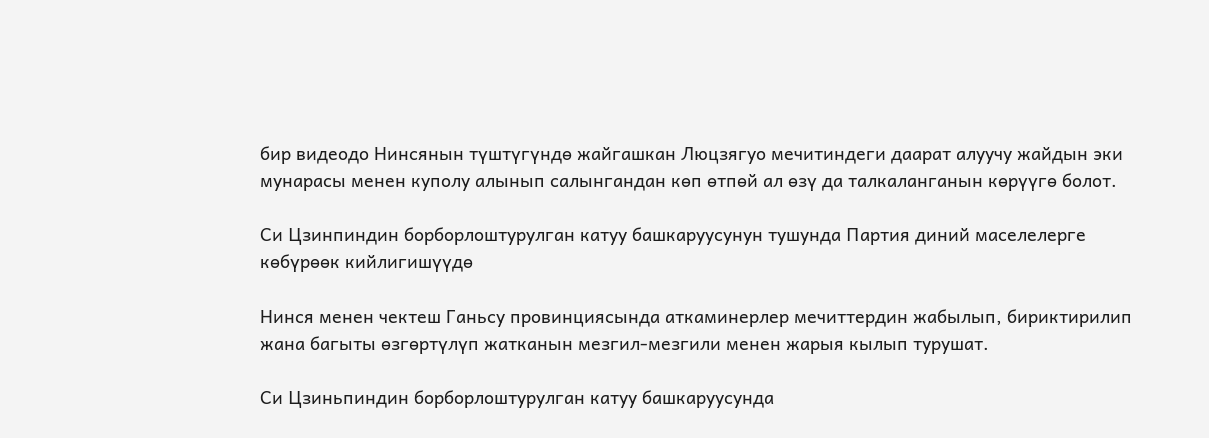бир видеодо Нинсянын түштүгүндө жайгашкан Люцзягуо мечитиндеги даарат алуучу жайдын эки мунарасы менен куполу алынып салынгандан көп өтпөй ал өзү да талкаланганын көрүүгө болот.

Си Цзинпиндин борборлоштурулган катуу башкаруусунун тушунда Партия диний маселелерге көбүрөөк кийлигишүүдө

Нинся менен чектеш Ганьсу провинциясында аткаминерлер мечиттердин жабылып, бириктирилип жана багыты өзгөртүлүп жатканын мезгил-мезгили менен жарыя кылып турушат.

Си Цзиньпиндин борборлоштурулган катуу башкаруусунда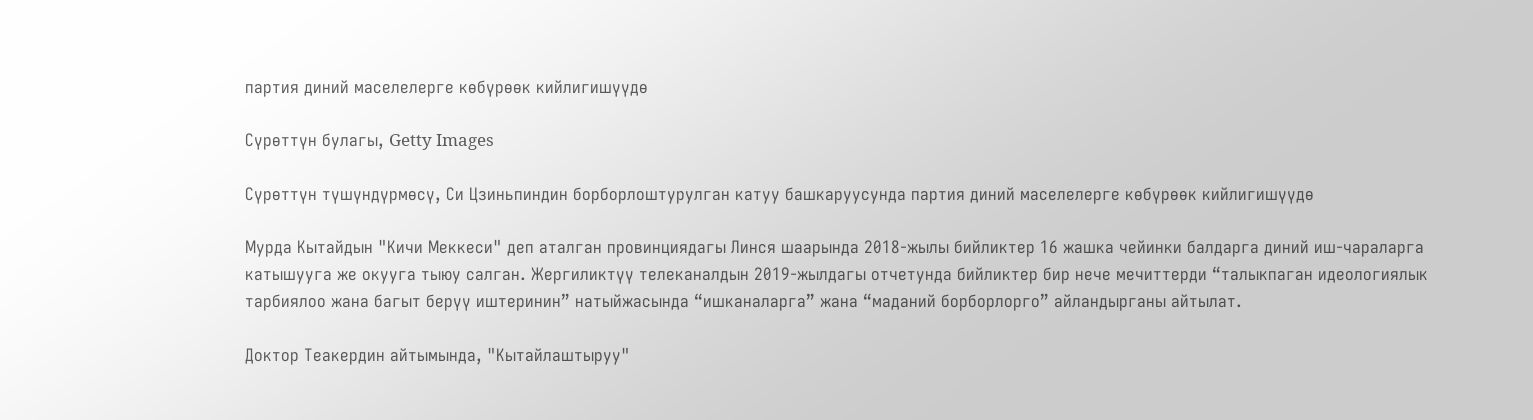партия диний маселелерге көбүрөөк кийлигишүүдө

Сүрөттүн булагы, Getty Images

Сүрөттүн түшүндүрмөсү, Си Цзиньпиндин борборлоштурулган катуу башкаруусунда партия диний маселелерге көбүрөөк кийлигишүүдө

Мурда Кытайдын "Кичи Меккеси" деп аталган провинциядагы Линся шаарында 2018-жылы бийликтер 16 жашка чейинки балдарга диний иш-чараларга катышууга же окууга тыюу салган. Жергиликтүү телеканалдын 2019-жылдагы отчетунда бийликтер бир нече мечиттерди “талыкпаган идеологиялык тарбиялоо жана багыт берүү иштеринин” натыйжасында “ишканаларга” жана “маданий борборлорго” айландырганы айтылат.

Доктор Теакердин айтымында, "Кытайлаштыруу"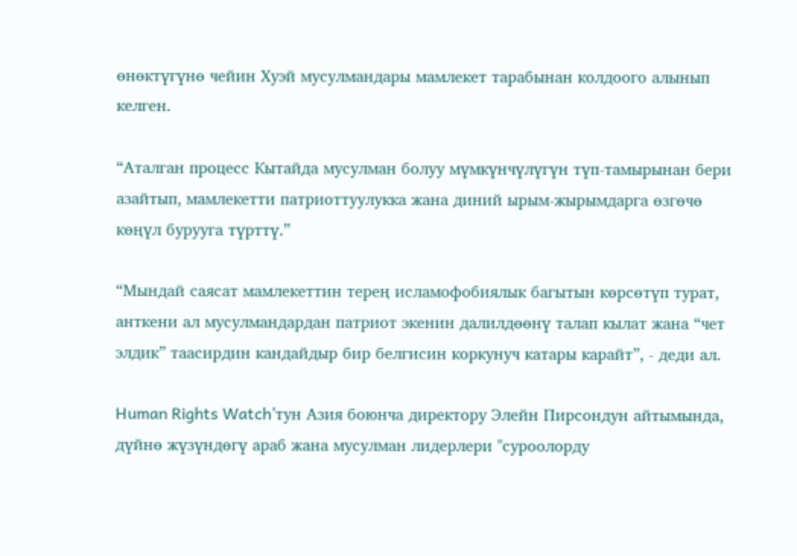өнөктүгүнө чейин Хуэй мусулмандары мамлекет тарабынан колдоого алынып келген.

“Аталган процесс Кытайда мусулман болуу мүмкүнчүлүгүн түп-тамырынан бери азайтып, мамлекетти патриоттуулукка жана диний ырым-жырымдарга өзгөчө көңүл бурууга түрттү.”

“Мындай саясат мамлекеттин терең исламофобиялык багытын көрсөтүп турат, анткени ал мусулмандардан патриот экенин далилдөөнү талап кылат жана “чет элдик” таасирдин кандайдыр бир белгисин коркунуч катары карайт”, - деди ал.

Human Rights Watch’тун Азия боюнча директору Элейн Пирсондун айтымында, дүйнө жүзүндөгү араб жана мусулман лидерлери "суроолорду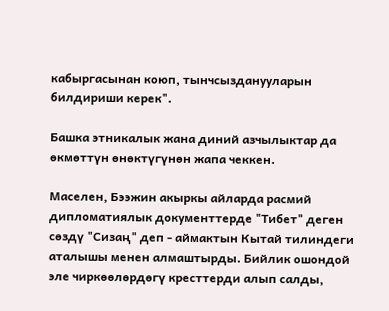кабыргасынан коюп, тынчсызданууларын билдириши керек".

Башка этникалык жана диний азчылыктар да өкмөттүн өнөктүгүнөн жапа чеккен.

Маселен, Бээжин акыркы айларда расмий дипломатиялык документтерде "Тибет" деген сөздү "Сизаң" деп - аймактын Кытай тилиндеги аталышы менен алмаштырды. Бийлик ошондой эле чиркөөлөрдөгү кресттерди алып салды,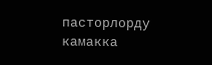пасторлорду камакка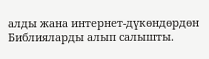алды жана интернет-дүкөндөрдөн Библияларды алып салышты.